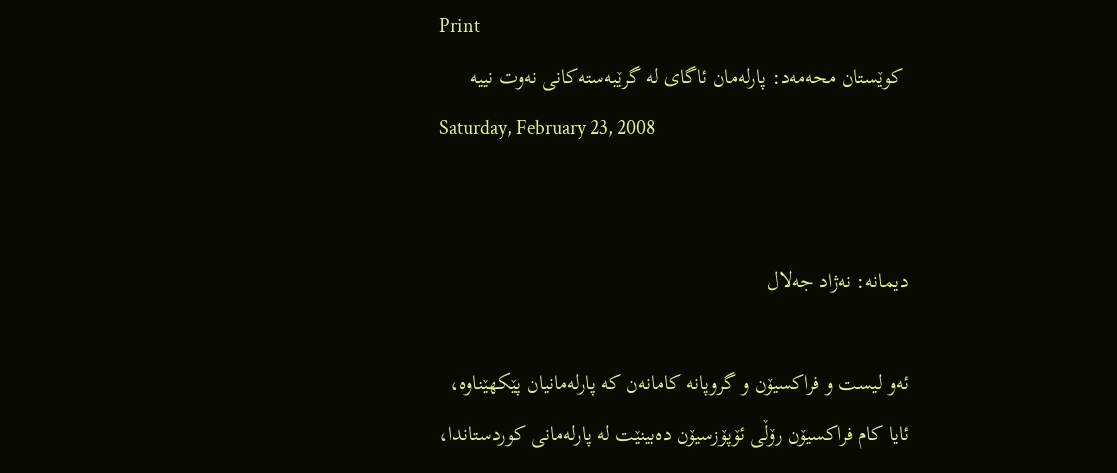Print
 كوێستان محه‌مه‌د: پارله‌مان ئاگای‌ له‌ گرێبه‌سته‌كانی‌ نه‌وت نییه‌
Saturday, February 23, 2008


دیمانه‌: نه‌ژاد جه‌لال

ئه‌و لیست و فراكسیۆن و گروپانه‌ كامانه‌ن كه‌ پارله‌مانیان پێكهێناوه‌، ئایا كام فراكسیۆن رۆڵی‌ ئۆپۆزسیۆن ده‌بینێت له‌ پارله‌مانی‌ كوردستاندا،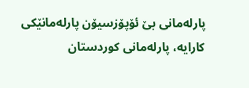پارله‌مانی‌ بێ‌ ئۆپۆزسیۆن پارله‌مانێكی‌ كارایه‌، پارله‌مانی‌ كوردستان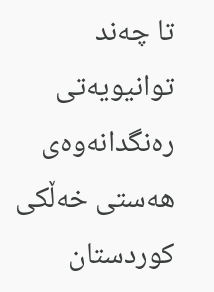تا چه‌ند توانیویه‌تی‌ ره‌نگدانه‌وه‌ی‌ هه‌ستی‌ خه‌ڵكی‌ كوردستان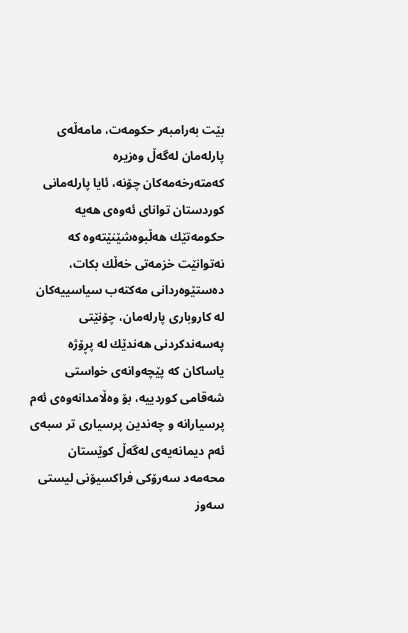بێت به‌رامبه‌ر حكومه‌ت، مامه‌ڵه‌ی‌ پارله‌مان له‌گه‌ڵ وه‌زیره‌ كه‌مته‌رخه‌مه‌كان چۆنه‌، ئایا پارله‌مانی‌ كوردستان توانای‌ ئه‌وه‌ی‌ هه‌یه‌ حكومه‌تێك هه‌ڵبوه‌شێنێته‌وه‌ كه‌ نه‌توانێت خزمه‌تی‌ خه‌ڵك بكات، ده‌ستێوه‌ردانی‌ مه‌كته‌ب سیاسییه‌كان له‌ كاروباری‌ پارله‌مان، چۆنێتی‌ په‌سه‌ندكردنی‌ هه‌ندێك له‌ پڕۆژه‌ یاساكان كه‌ پێچه‌وانه‌ی‌ خواستی‌ شه‌قامی‌ كوردییه‌، بۆ وه‌ڵامدانه‌وه‌ی‌ ئه‌م پرسیارانه‌ و چه‌ندین پرسیاری‌ تر سبه‌ی‌ ئه‌م دیمانه‌یه‌ی‌ له‌گه‌ڵ كوێستان محه‌مه‌د سه‌رۆكی‌ فراكسیۆنی‌ لیستی سه‌وز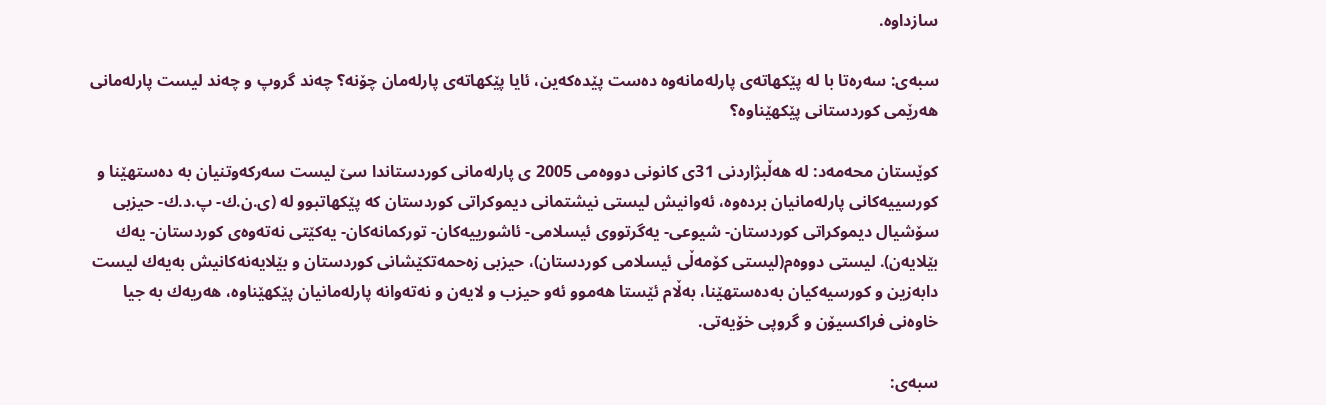سازداوه‌.

سبه‌ی‌: سه‌ره‌تا با له‌ پێكهاته‌ی‌ پارله‌مانه‌وه‌ ده‌ست پێده‌كه‌ین، ئایا پێكهاته‌ی‌ پارله‌مان چۆنه‌؟ چه‌ند گروپ و چه‌ند لیست پارله‌مانی‌ هه‌رێمی‌ كوردستانی‌ پێكهێناوه‌؟

كوێستان محه‌مه‌د: له‌ هه‌ڵبژاردنی‌ 31ی‌ كانونی‌ دووه‌می‌ 2005 ی‌ پارله‌مانی‌ كوردستاندا سێ‌ لیست سه‌ركه‌وتنیان به‌ ده‌ستهێنا و كورسییه‌كانی‌ پارله‌مانیان برده‌وه‌، ئه‌وانیش لیستی‌ نیشتمانی‌ دیموكراتی‌ كوردستان كه‌ پێكهاتبوو له‌ (ی‌.ن.ك- پ.د.ك- حیزبی‌ سۆشیال دیموكراتی‌ كوردستان- شیوعی‌- یه‌گرتووی‌ ئیسلامی‌- ئاشورییه‌كان- توركمانه‌كان- یه‌كێتی‌ نه‌ته‌وه‌ی كوردستان- یه‌ك بێلایه‌ن). لیستی‌ دووه‌م(لیستی‌ كۆمه‌ڵی‌ ئیسلامی‌ كوردستان)، حیزبی‌ زه‌حمه‌تكێشانی‌ كوردستان و بێلایه‌نه‌كانیش به‌یه‌ك لیست دابه‌زین و كورسیه‌كیان به‌ده‌ستهێنا، به‌ڵام ئێستا هه‌موو ئه‌و حیزب و لایه‌ن و نه‌ته‌وانه‌ پارله‌مانیان پێكهێناوه‌، هه‌ریه‌ك به‌ جیا خاوه‌نی‌ فراكسیۆن و گروپی‌ خۆیه‌تی‌.

سبه‌ی‌: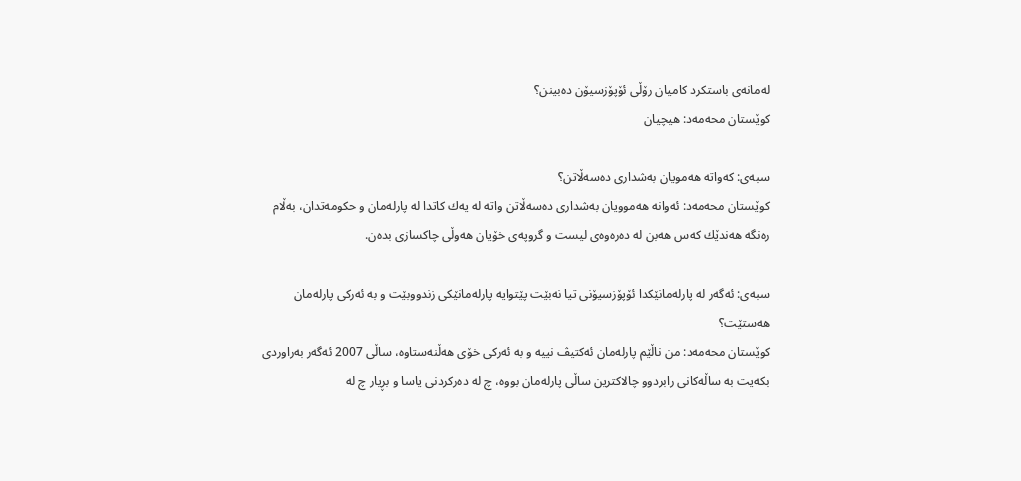له‌مانه‌ی‌ باستكرد كامیان رۆڵی‌ ئۆپۆزسیۆن ده‌بینن؟
كوێستان محه‌مه‌د: هیچیان

سبه‌ی‌: كه‌واته‌ هه‌مویان به‌شداری‌ ده‌سه‌ڵاتن؟
كوێستان محه‌مه‌د: ئه‌وانه‌ هه‌موویان به‌شداری‌ ده‌سه‌ڵاتن واته‌ له‌ یه‌ك كاتدا له‌ پارله‌مان و حكومه‌تدان، به‌ڵام ره‌نگه‌ هه‌ندێك كه‌س هه‌بن له‌ ده‌ره‌وه‌ی‌ لیست و گروپه‌ی‌ خۆیان هه‌وڵی‌ چاكسازی‌ بده‌ن.

سبه‌ی‌: ئه‌گه‌ر له‌ پارله‌مانێكدا ئۆپۆزسیۆنی‌ تیا نه‌بێت پێتوایه‌ پارله‌مانێكی‌ زندووبێت و به‌ ئه‌ركی‌ پارله‌مان هه‌ستێت؟
كوێستان محه‌مه‌د: من ناڵێم پارله‌مان ئه‌كتیڤ نییه‌ و به‌ ئه‌ركی‌ خۆی‌ هه‌ڵنه‌ستاوه‌، ساڵی‌ 2007 ئه‌گه‌ر به‌راوردی‌ بكه‌یت به‌ ساڵه‌كانی‌ رابردوو چالاكترین ساڵی‌ پارله‌مان بووه‌، چ له‌ ده‌ركردنی‌ یاسا و بڕیار چ له‌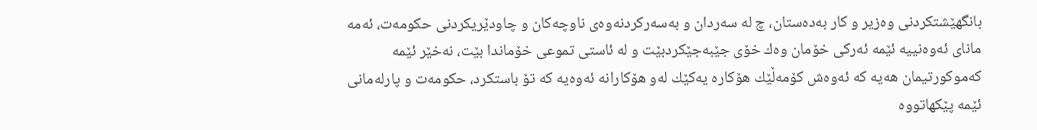بانگهێشتكردنی‌ وه‌زیر و كار به‌ده‌ستان، چ له‌ سه‌ردان و به‌سه‌ركردنه‌وه‌ی‌ ناوچه‌كان و چاودێریكردنی‌ حكومه‌ت، ئه‌مه‌ مانای‌ ئه‌وه‌نییه‌ ئێمه‌ ئه‌ركی‌ خۆمان وه‌ك خۆی‌ جێبه‌جێكردبێت و له‌ ئاستی‌ تموعی‌ خۆماندا بێت، نه‌خێر ئێمه‌ كه‌موكورتیمان هه‌یه‌ كه‌ ئه‌وه‌ش كۆمه‌ڵێك هۆكاره‌ یه‌كێك له‌و هۆكارانه‌ ئه‌وه‌یه‌ كه‌ تۆ باستكرد، حكومه‌ت و پارله‌مانی‌ ئێمه‌ پێكهاتووه‌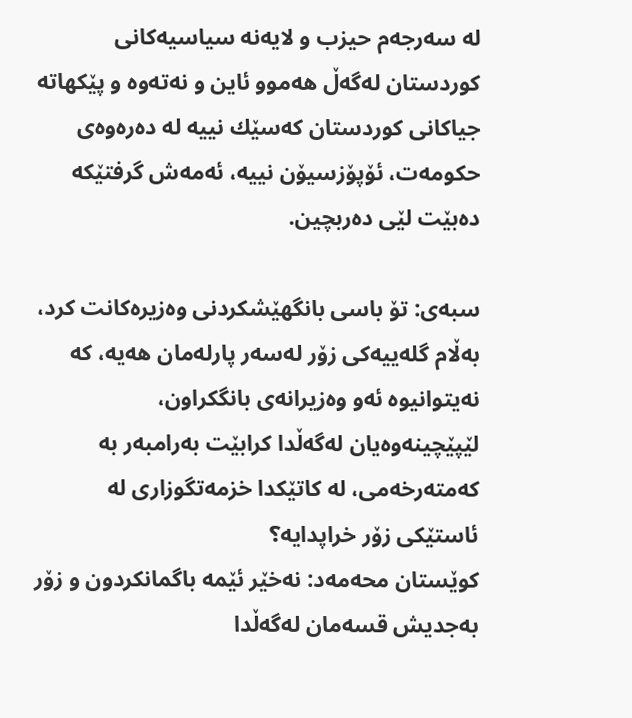له‌ سه‌رجه‌م حیزب و لایه‌نه‌ سیاسیه‌كانی‌ كوردستان له‌گه‌ڵ هه‌موو ئاین و نه‌ته‌وه‌ و پێكهاته‌ جیاكانی‌ كوردستان كه‌سێك نییه‌ له‌ ده‌ره‌وه‌ی‌ حكومه‌ت، ئۆپۆزسیۆن نییه‌، ئه‌مه‌ش گرفتێكه‌ ده‌بێت لێی‌ ده‌ربچین.

سبه‌ی‌: تۆ باسی‌ بانگهێشكردنی‌ وه‌زیره‌كانت كرد، به‌ڵام گله‌ییه‌كی‌ زۆر له‌سه‌ر پارله‌مان هه‌یه‌، كه‌ نه‌یتوانیوه‌ ئه‌و وه‌زیرانه‌ی‌ بانگكراون، لێپێچینه‌وه‌یان له‌گه‌ڵدا كرابێت به‌رامبه‌ر به‌ كه‌مته‌رخه‌می‌، له‌ كاتێكدا خزمه‌تگوزاری‌ له‌ ئاستێكی‌ زۆر خراپدایه‌؟
كوێستان محه‌مه‌د: نه‌خێر ئێمه‌ باگمانكردون و زۆر به‌جدیش قسه‌مان له‌گه‌ڵدا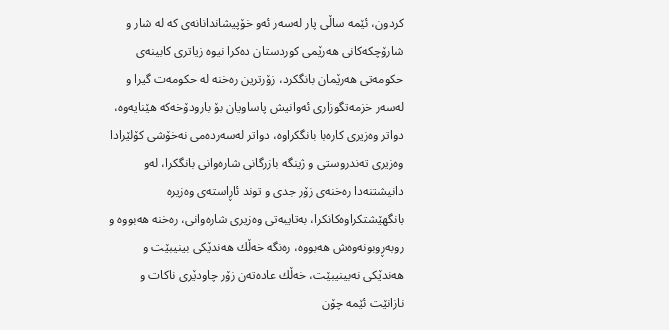كردون، ئێمه‌ ساڵی‌ پار له‌سه‌ر ئه‌و خۆپیشاندانانه‌ی‌ كه‌ له‌ شار و شارۆچكه‌كانی‌ هه‌رێمی‌ كوردستان ده‌كرا نیوه‌ زیاتری‌ كابینه‌ی‌ حكومه‌تی‌ هه‌رێمان بانگكرد، زۆرترین ره‌خنه‌ له‌ حكومه‌ت گیرا و له‌سه‌ر خزمه‌تگوزاری‌ ئه‌وانیش پاساویان بۆ بارودۆخه‌كه‌ هێنایه‌وه‌، دواتر وه‌زیری‌ كاره‌با بانگكراوه‌، دواتر له‌سه‌رده‌می‌ نه‌خۆشی‌ كۆلێرادا وه‌زیری‌ ته‌ندروستی‌ و ژینگه‌ بازرگانی‌ شاره‌وانی‌ بانگكرا، له‌و دانیشتنه‌دا ره‌خنه‌ی‌ زۆر جدی‌ و توند ئاڕاسته‌ی‌ وه‌زیره‌ بانگهێشتكراوه‌كانكرا، به‌تایبه‌تی‌ وه‌زیری‌ شاره‌وانی‌، ره‌خنه‌ هه‌بووه‌ و روبه‌ڕوبونه‌وه‌ش هه‌بووه‌، ره‌نگه‌ خه‌ڵك هه‌ندێكی‌ بینیبێت و هه‌ندێكی‌ نه‌بینیبێت، خه‌ڵك عاده‌ته‌ن زۆر چاودێری‌ ناكات و نازانێت ئێمه‌ چۆن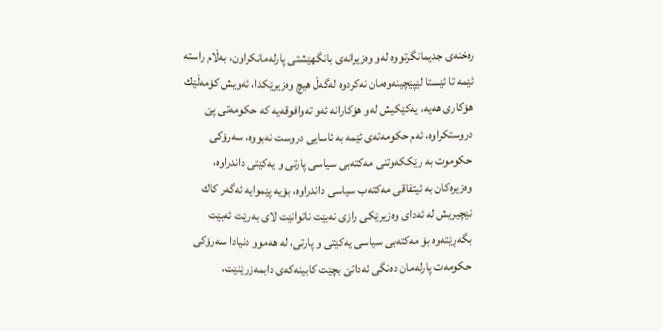ره‌خنه‌ی‌ جدیمانگرتووه‌ له‌و وه‌زیرانه‌ی‌ بانگهێشتی‌ پارله‌مانكراون، به‌ڵام راسته‌ ئێمه‌ تا ئێستا لێپێچینه‌وه‌مان نه‌كردوه‌ له‌گه‌ڵ هیچ وه‌زیرێكدا، ئه‌ویش كۆمه‌ڵێك هۆكاری‌ هه‌یه‌، یه‌كێكیش له‌و هۆكارانه‌ ئه‌و ته‌وافوقه‌یه‌ كه‌ حكومه‌تی‌ پێ‌ دروستكراوه‌، ئه‌م حكومه‌ته‌ی‌ ئێمه‌ به‌ ئاسایی‌ دروست نه‌بووه‌، سه‌رۆكی‌ حكوموت به‌ رێككه‌وتنی‌ مه‌كته‌بی‌ سیاسی‌ پارتی‌ و یه‌كێتی‌ داندراوه‌، وه‌زیره‌كان به‌ ئیتفاقی‌ مه‌كته‌ب سیاسی‌ داندراوه‌، بۆیه‌ پێموایه‌ ئه‌گه‌ر كاك نێچیریش له‌ ئه‌دای‌ وه‌زیرێكی‌ رازی‌ نه‌بێت ناتوانێت لای‌ به‌رێت ئه‌بێت بگه‌ڕێته‌وه‌ بۆ مه‌كته‌بی‌ سیاسی‌ یه‌كێتی‌ و پارتی‌، له‌ هه‌موو دنیادا سه‌رۆكی‌ حكومه‌ت پارله‌مان ده‌نگی‌ ئه‌داتێ‌ بچێت كابینه‌كه‌ی‌ دابمه‌زرێنێت،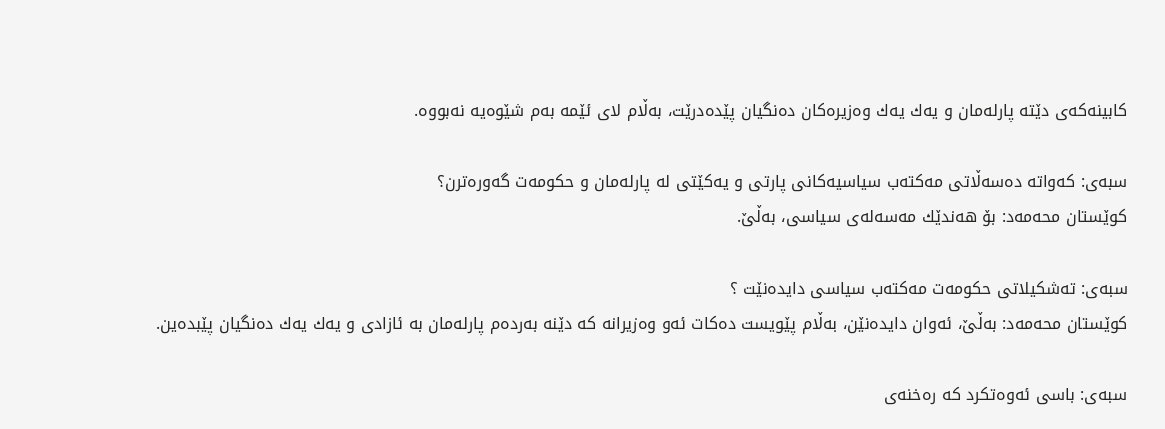كابینه‌كه‌ی‌ دێته‌ پارله‌مان و یه‌ك یه‌ك وه‌زیره‌كان ده‌نگیان پێده‌درێت، به‌ڵام لای‌ ئێمه‌ به‌م شێوه‌یه‌ نه‌بووه‌.

سبه‌ی‌: كه‌واته‌ ده‌سه‌ڵاتی‌ مه‌كته‌ب سیاسیه‌كانی‌ پارتی‌ و یه‌كێتی‌ له‌ پارله‌مان و حكومه‌ت گه‌وره‌ترن؟
كوێستان محه‌مه‌د: بۆ هه‌ندێك مه‌سه‌له‌ی‌ سیاسی‌، به‌ڵێ‌.

سبه‌ی‌: ته‌شكیلاتی‌ حكومه‌ت مه‌كته‌ب سیاسی‌ دایده‌نێت ؟
كوێستان محه‌مه‌د: به‌ڵێ‌، ئه‌وان دایده‌نێن، به‌ڵام پێویست ده‌كات ئه‌و وه‌زیرانه‌ كه‌ دێنه‌ به‌رده‌م پارله‌مان به‌ ئازادی‌ و یه‌ك یه‌ك ده‌نگیان پێبده‌ین.

سبه‌ى: باسی‌ ئه‌وه‌تكرد كه‌ ره‌خنه‌ی‌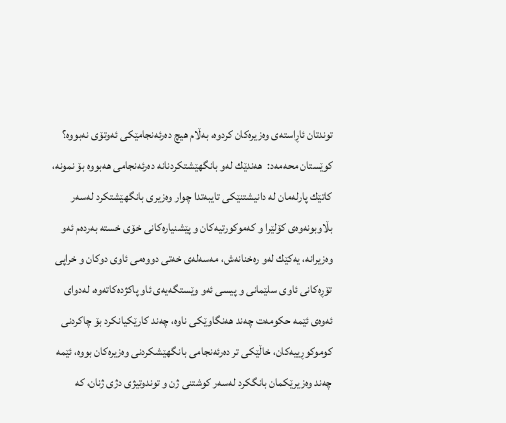توندتان ئاڕاسته‌ی‌ وه‌زیره‌كان كردوه‌، به‌ڵام هیچ ده‌رئه‌نجامێكی‌ ئه‌وتۆی‌ نه‌بووه‌؟
كوێستان محه‌مه‌د:  هه‌ندێك له‌و بانگهێشتكردنانه‌ ده‌رئه‌نجامی‌ هه‌بووه‌ بۆ نمونه‌، كاتێك پارله‌مان له‌ دانیشتنێكی‌ تایبه‌تدا چوار وه‌زیری‌ بانگهێشتكرد له‌سه‌ر بڵاوبونه‌وه‌ی‌ كۆلێرا و كه‌موكورتیه‌كان و پێشنیاره‌كانی‌ خۆی‌ خسته‌ به‌رده‌م ئه‌و وه‌زیرانه‌، یه‌كێك له‌و ره‌خنانه‌ش، مه‌سه‌له‌ی‌ خه‌تی‌ دووه‌می‌ ئاوی‌ دوكان و خراپی‌ تۆڕه‌كانی‌ ئاوی‌ سلێمانی‌ و پیسی‌ ئه‌و وێستگه‌یه‌ی‌ ئاو پاكژده‌كاته‌وه‌، له‌دوای‌ ئه‌وه‌ی‌ ئێمه‌ حكومه‌ت چه‌ند هه‌نگاوێكی‌ ناوه‌، چه‌ند كارێكیانكرد بۆ چاكردنی‌ كوموكوڕییه‌كان، خاڵێكی‌ تر ده‌رئه‌نجامی‌ بانگهێشكردنی‌ وه‌زیره‌كان بووه‌، ئێمه‌ چه‌ند وه‌زیرێكمان بانگكرد له‌سه‌ر كوشتنی‌ ژن و توندوتیژی‌ دژی‌ ژنان، كه‌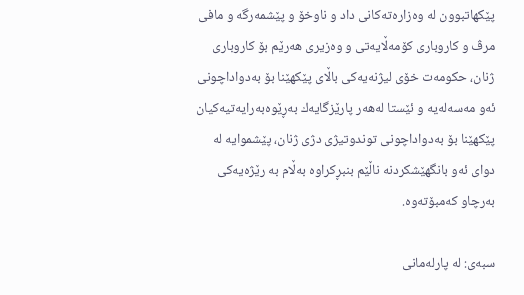پێكهاتبوون له‌ وه‌زاره‌ته‌كانی‌ داد و ناوخۆ و پێشمه‌رگه‌ و مافی‌ مرڤ و كاروباری‌ كۆمه‌ڵایه‌تی‌ و وه‌زیری‌ هه‌رێم بۆ كاروباری‌ ژنان، حكومه‌ت خۆی‌ لیژنه‌یه‌كی‌ باڵای‌ پێكهێنا بۆ به‌دواداچونی‌ ئه‌و مه‌سه‌له‌یه‌ و ئێستا له‌هه‌ر پارێزگایه‌ك به‌ڕێوه‌به‌رایه‌تیه‌كیان پێكهێنا بۆ به‌دواداچونی‌ توندوتیژی‌ دژی‌ ژنان، پێشموایه‌ له‌ دوای‌ ئه‌و بانگهێشكردنه‌ ناڵێم بنبڕكراوه‌ به‌ڵام به‌ رێژه‌یه‌كی‌ به‌رچاو كه‌مبۆته‌وه‌.

سبه‌ی‌: له‌ پارله‌مانی‌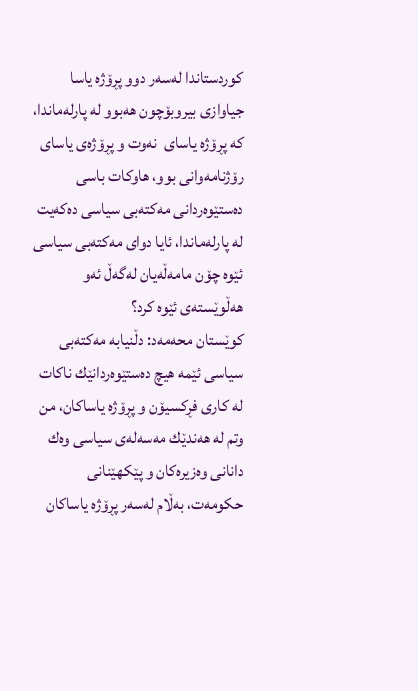كوردستاندا له‌سه‌ر دوو پڕۆژه‌ یاسا جیاوازی‌ بیروبۆچون هه‌بوو له‌ پارله‌ماندا، كه‌ پڕۆژه‌ یاسای‌  نه‌وت و پڕۆژه‌ی‌ یاسای‌ رۆژنامه‌وانی‌ بوو، هاوكات باسی‌ ده‌ستێوه‌ردانی‌ مه‌كته‌بی‌ سیاسی‌ ده‌كه‌یت له‌ پارله‌ماندا، ئایا دوای‌ مه‌كته‌بی‌ سیاسی‌ ئێوه‌ چۆن مامه‌ڵه‌یان له‌گه‌ڵ ئه‌و هه‌ڵوێسته‌ی‌ ئێوه‌ كرد؟
كوێستان محه‌مه‌د: دڵنیابه‌ مه‌كته‌بی‌ سیاسی‌ ئێمه‌ هیچ ده‌ستێوه‌ردانێك ناكات له‌ كاری‌ فڕكسیۆن و پڕۆژه‌ یاساكان، من وتم له‌ هه‌ندێك مه‌سه‌له‌ی‌ سیاسی‌ وه‌ك دانانی‌ وه‌زیره‌كان و پێكهێنانی‌ حكومه‌ت، به‌ڵام له‌سه‌ر پڕۆژه‌ یاساكان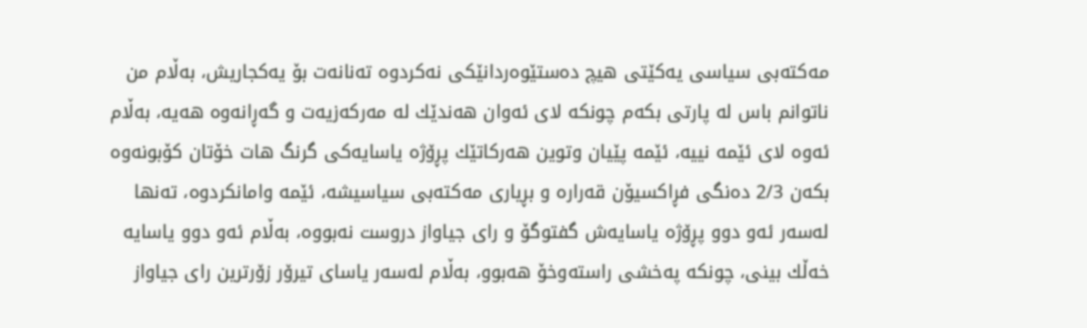مه‌كته‌بی‌ سیاسی‌ یه‌كێتی‌ هیچ ده‌ستێوه‌ردانێكی‌ نه‌كردوه‌ ته‌نانه‌ت بۆ یه‌كجاریش، به‌ڵام من ناتوانم باس له‌ پارتی‌ بكه‌م چونكه‌ لای‌ ئه‌وان هه‌ندێك له‌ مه‌ركه‌زیه‌ت و گه‌ڕانه‌وه‌ هه‌یه‌، به‌ڵام ئه‌وه‌ لای‌ ئێمه‌ نییه‌، ئێمه‌ پێیان وتوین هه‌ركاتێك پڕۆژه‌ یاسایه‌كی‌ گرنگ هات خۆتان كۆبونه‌وه‌ بكه‌ن 2/3 ده‌نگی‌ فڕاكسیۆن قه‌راره‌ و بڕیاری‌ مه‌كته‌بی‌ سیاسیشه‌، ئێمه‌ وامانكردوه‌، ته‌نها له‌سه‌ر ئه‌و دوو پڕۆژه‌ یاسایه‌ش گفتوگۆ و رای‌ جیاواز دروست نه‌بووه‌، به‌ڵام ئه‌و دوو یاسایه‌ خه‌ڵك بینی‌، چونكه‌ په‌خشی‌ راسته‌وخۆ هه‌بوو، به‌ڵام له‌سه‌ر یاسای‌ تیرۆر زۆرترین رای‌ جیاواز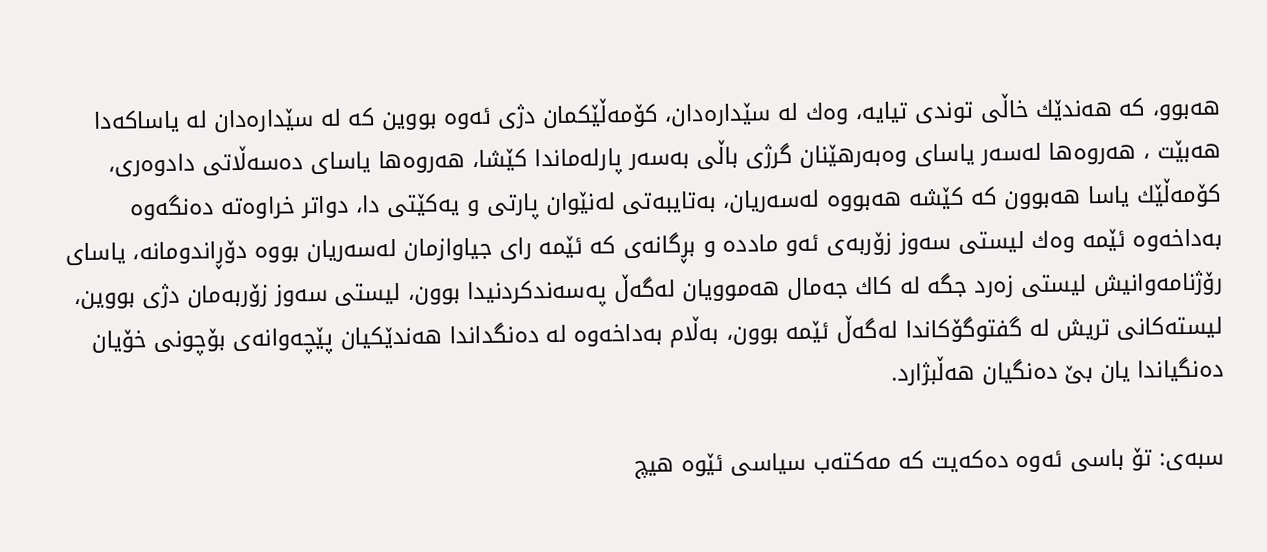هه‌بوو، كه‌ هه‌ندێك خاڵی‌ توندی‌ تیایه‌، وه‌ك له‌ سێداره‌دان، كۆمه‌ڵێكمان دژی‌ ئه‌وه‌ بووین كه‌ له‌ سێداره‌دان له‌ یاساكه‌دا هه‌بێت ، هه‌روه‌ها له‌سه‌ر یاسای‌ وه‌به‌رهێنان گرژی‌ باڵی‌ به‌سه‌ر پارله‌ماندا كێشا، هه‌روه‌ها یاسای‌ ده‌سه‌ڵاتی‌ دادوه‌ری‌، كۆمه‌ڵێك یاسا هه‌بوون كه‌ كێشه‌ هه‌بووه‌ له‌سه‌ریان، به‌تایبه‌تی‌ له‌نێوان پارتی‌ و یه‌كێتی‌ دا، دواتر خراوه‌ته‌ ده‌نگه‌وه‌ به‌داخه‌وه‌ ئێمه‌ وه‌ك لیستی‌ سه‌وز زۆربه‌ی‌ ئه‌و مادده‌ و بڕگانه‌ی‌ كه‌ ئێمه‌ رای‌ جیاوازمان له‌سه‌ریان بووه‌ دۆڕاندومانه‌، یاسای‌ رۆژنامه‌وانیش لیستی‌ زه‌رد جگه‌ له‌ كاك جه‌مال هه‌موویان له‌گه‌ڵ په‌سه‌ندكردنیدا بوون، لیستی‌ سه‌وز زۆربه‌مان دژی‌ بووین، لیسته‌كانی‌ تریش له‌ گفتوگۆكاندا له‌گه‌ڵ ئێمه‌ بوون، به‌ڵام به‌داخه‌وه‌ له‌ ده‌نگداندا هه‌ندێكیان پێچه‌وانه‌ی‌ بۆچونی‌ خۆیان ده‌نگیاندا یان بێ‌ ده‌نگیان هه‌ڵبژارد.

سبه‌ی‌: تۆ باسی‌ ئه‌وه‌ ده‌كه‌یت كه‌ مه‌كته‌ب سیاسی‌ ئێوه‌ هیچ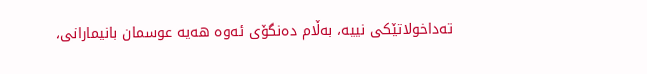ته‌داخولاتێكی‌ نییه‌، به‌ڵام ده‌نگۆی‌ ئه‌وه‌ هه‌یه‌ عوسمان بانیمارانی‌،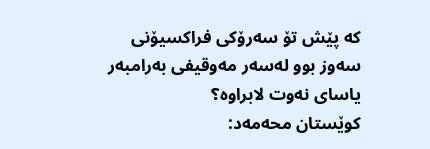كه‌ پێش تۆ سه‌رۆكی‌ فراكسیۆنی‌ سه‌وز بوو له‌سه‌ر مه‌وقیفی‌ به‌رامبه‌ر یاسای‌ نه‌وت لابراوه‌؟
كوێستان محه‌مه‌د: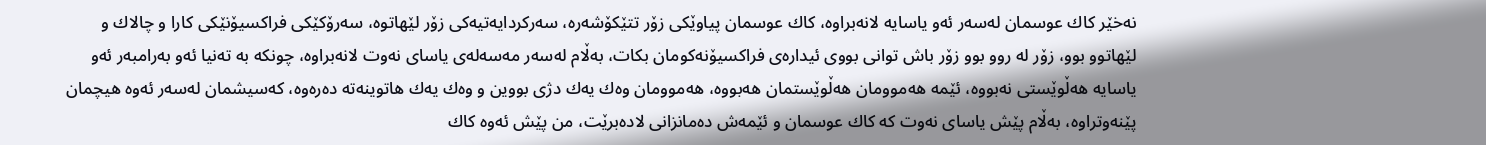نه‌خێر كاك عوسمان له‌سه‌ر ئه‌و یاسایه‌ لانه‌براوه‌، كاك عوسمان پیاوێكی‌ زۆر تتێكۆشه‌ره‌، سه‌ركردایه‌تیه‌كی‌ زۆر لێهاتوه‌، سه‌رۆكێكی‌ فراكسیۆنێكی‌ كارا و چالاك و لێهاتوو بوو، زۆر له‌ روو بوو زۆر باش توانی‌ بووی‌ ئیداره‌ی‌ فراكسیۆنه‌كومان بكات، به‌ڵام له‌سه‌ر مه‌سه‌له‌ی‌ یاسای‌ نه‌وت لانه‌براوه‌، چونكه‌ به‌ ته‌نیا ئه‌و به‌رامبه‌ر ئه‌و یاسایه‌ هه‌ڵوێستی‌ نه‌بووه‌، ئێمه‌ هه‌موومان هه‌ڵوێستمان هه‌بووه‌، هه‌موومان وه‌ك یه‌ك دژی‌ بووین و وه‌ك یه‌ك هاتوینه‌ته‌ ده‌ره‌وه‌، كه‌سیشمان له‌سه‌ر ئه‌وه‌ هیچمان پێنه‌وتراوه‌، به‌ڵام پێش یاسای‌ نه‌وت كه‌ كاك عوسمان و ئێمه‌ش ده‌مانزانی‌ لاده‌برێت، من پێش ئه‌وه‌ كاك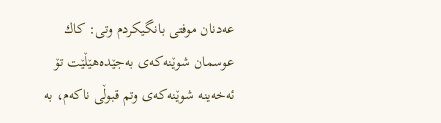عه‌دنان موفتی‌ بانگیكردم وتی‌: كاك عوسمان شوێنه‌كه‌ی‌ به‌جێده‌هێڵێت تۆ ئه‌خه‌ینه‌ شوێنه‌كه‌ی‌ وتم قبوڵی‌ ناكه‌م، به‌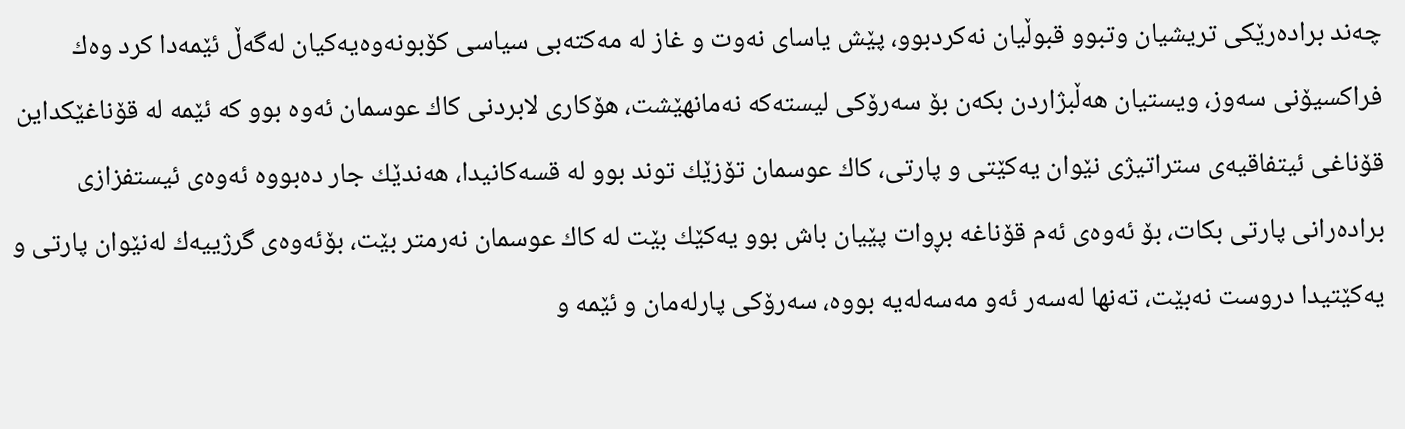چه‌ند براده‌رێكی‌ تریشیان وتبوو قبوڵیان نه‌كردبوو، پێش یاسای‌ نه‌وت و غاز له‌ مه‌كته‌بی‌ سیاسی‌ كۆبونه‌وه‌یه‌كیان له‌گه‌ڵ ئێمه‌دا كرد وه‌ك فراكسیۆنی‌ سه‌وز، ویستیان هه‌ڵبژاردن بكه‌ن بۆ سه‌رۆكی‌ لیسته‌كه‌ نه‌مانهێشت، هۆكاری‌ لابردنی‌ كاك عوسمان ئه‌وه‌ بوو كه‌ ئێمه‌ له‌ قۆناغێكداین قۆناغی‌ ئیتفاقیه‌ی‌ ستراتیژی‌ نێوان یه‌كێتی‌ و پارتی‌، كاك عوسمان تۆزێك توند بوو له‌ قسه‌كانیدا، هه‌ندێك جار ده‌بووه‌ ئه‌وه‌ی‌ ئیستفزازی‌ براده‌رانی‌ پارتی‌ بكات، بۆ ئه‌وه‌ی‌ ئه‌م قۆناغه‌ بڕوات پێیان باش بوو یه‌كێك بێت له‌ كاك عوسمان نه‌رمتر بێت، بۆئه‌وه‌ی‌ گرژییه‌ك له‌نێوان پارتی‌ و یه‌كێتیدا دروست نه‌بێت، ته‌نها له‌سه‌ر ئه‌و مه‌سه‌له‌یه‌ بووه‌، سه‌رۆكی‌ پارله‌مان و ئێمه‌ و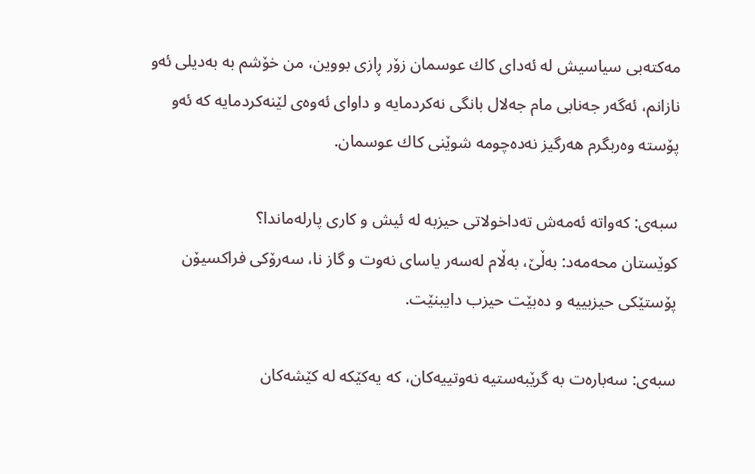مه‌كته‌بی‌ سیاسیش له‌ ئه‌دای‌ كاك عوسمان زۆر ڕازی‌ بووین، من خۆشم به‌ به‌دیلی‌ ئه‌و نازانم، ئه‌گه‌ر جه‌نابی‌ مام جه‌لال بانگی‌ نه‌كردمایه‌ و داوای‌ ئه‌وه‌ی‌ لێنه‌كردمایه‌ كه‌ ئه‌و پۆسته‌ وه‌ربگرم هه‌رگیز نه‌ده‌چومه‌ شوێنی‌ كاك عوسمان.

سبه‌ی‌: كه‌واته‌ ئه‌مه‌ش ته‌داخولاتی‌ حیزبه‌ له‌ ئیش و كاری‌ پارله‌ماندا؟
كوێستان محه‌مه‌د: به‌ڵێ‌، به‌ڵام له‌سه‌ر یاسای‌ نه‌وت و گاز نا، سه‌رۆكی‌ فراكسیۆن پۆستێكی‌ حیزبییه‌ و ده‌بێت حیزب دایبنێت.

سبه‌ی‌: سه‌باره‌ت به‌ گرێبه‌ستیه‌ نه‌وتییه‌كان، كه‌ یه‌كێكه‌ له‌ كێشه‌كان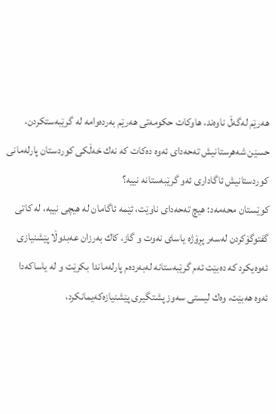هه‌رێم له‌گه‌ڵ ناوه‌ند، هاوكات حكومه‌تی‌ هه‌رێم به‌رده‌وامه‌ له‌ گرێبه‌ستكردن، حسێن شه‌هرستانیش ته‌حه‌دای‌ ئه‌وه‌ ده‌كات كه‌ نه‌ك خه‌ڵكی‌ كوردستان پارله‌مانی‌ كوردستانیش ئاگاداری‌ ئه‌و گرێبه‌ستانه‌ نییه‌؟
كوێستان محه‌مه‌د: هیچ ته‌حه‌دای‌ ناوێت، ئێمه‌ ئاگامان له‌ هیچی‌ نییه‌، له‌ كاتی‌ گفتوگۆكردن له‌سه‌ر پڕۆژه‌ یاسای‌ نه‌وت و گاز، كاك به‌رزان عه‌بدوڵا پێشنیازی‌ ئه‌وه‌یكرد كه‌ ده‌بێت ئه‌م گرێبه‌ستانه‌ له‌به‌رده‌م پارله‌ماندا بكرێت و له‌ یاساكه‌دا ئه‌وه‌ هه‌بێت، وه‌ك لیستی‌ سه‌وز پشتگیری‌ پێشنیازه‌كه‌یمانكرد،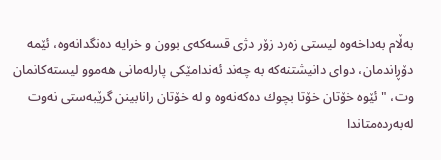به‌ڵام به‌داخه‌وه‌ لیستی‌ زه‌رد زۆر دژی‌ قسه‌كه‌ی‌ بوون و خرایه‌ ده‌نگدانه‌وه‌، ئێمه‌ دۆڕاندمان، دوای‌ دانیشتنه‌كه‌ به‌ چه‌ند ئه‌ندامێكی‌ پارله‌مانی‌ هه‌موو لیسته‌كانمان وت، "ئێوه‌ خۆتان خۆتا بچوك ده‌كه‌نه‌وه‌ و له‌ خۆتان رانابینن گرێبه‌ستی‌ نه‌وت له‌به‌رده‌متاندا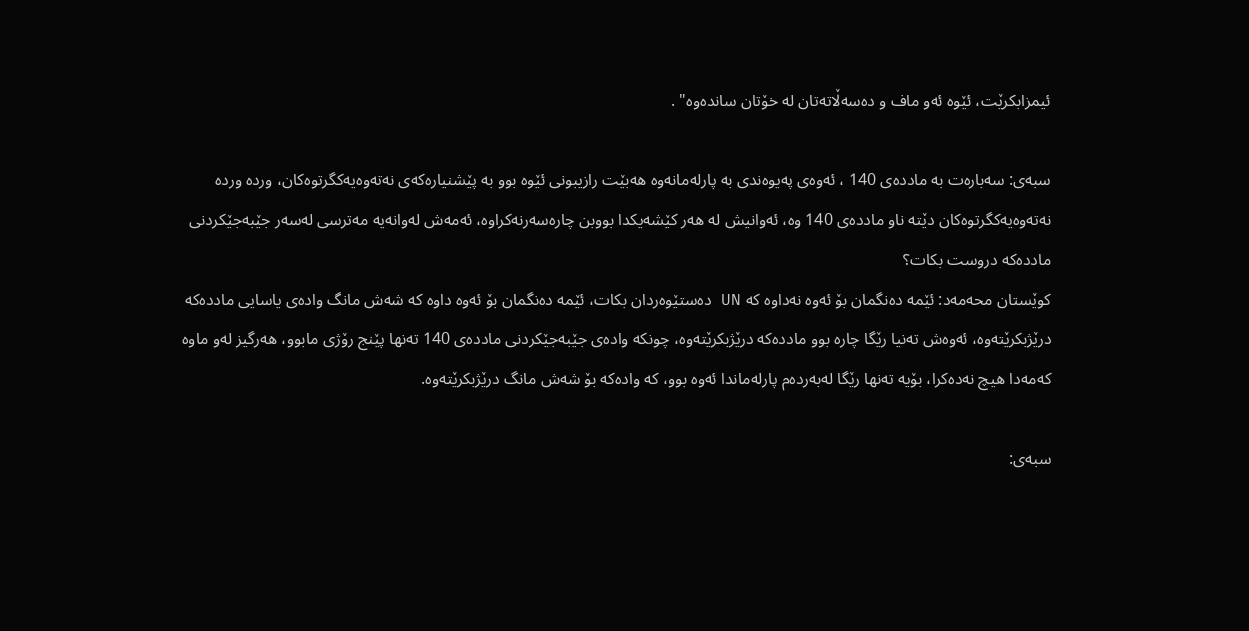ئیمزابكرێت، ئێوه‌ ئه‌و ماف و ده‌سه‌ڵاته‌تان له‌ خۆتان سانده‌وه‌" .

سبه‌ی‌: سه‌باره‌ت به‌ مادده‌ی‌ 140 ، ئه‌وه‌ی‌ په‌یوه‌ندی‌ به‌ پارله‌مانه‌وه‌ هه‌بێت رازیبونی‌ ئێوه‌ بوو به‌ پێشنیاره‌كه‌ی‌ نه‌ته‌وه‌یه‌كگرتوه‌كان، ورده‌ ورده‌ نه‌ته‌وه‌یه‌كگرتوه‌كان دێته‌ ناو مادده‌ی‌ 140 وه‌، ئه‌وانیش له‌ هه‌ر كێشه‌یكدا بووبن چاره‌سه‌رنه‌كراوه‌، ئه‌مه‌ش له‌وانه‌یه‌ مه‌ترسی‌ له‌سه‌ر جێبه‌جێكردنی‌ مادده‌كه‌ دروست بكات؟
كوێستان محه‌مه‌د: ئێمه‌ ده‌نگمان بۆ ئه‌وه‌ نه‌داوه‌ كه‌ UN ده‌ستێوه‌ردان بكات، ئێمه‌ ده‌نگمان بۆ ئه‌وه‌ داوه‌ كه‌ شه‌ش مانگ واده‌ی‌ یاسایی‌ مادده‌كه‌ درێژبكرێته‌وه‌، ئه‌وه‌ش ته‌نیا رێگا چاره‌ بوو مادده‌كه‌ درێژبكرێته‌وه‌، چونكه‌ واده‌ی‌ جێبه‌جێكردنی‌ مادده‌ی‌ 140 ته‌نها پێنج رۆژی‌ مابوو، هه‌رگیز له‌و ماوه‌ كه‌مه‌دا هیچ نه‌ده‌كرا، بۆیه‌ ته‌نها رێگا له‌به‌رده‌م پارله‌ماندا ئه‌وه‌ بوو، كه‌ واده‌كه‌ بۆ شه‌ش مانگ درێژبكرێته‌وه‌.

سبه‌ی‌: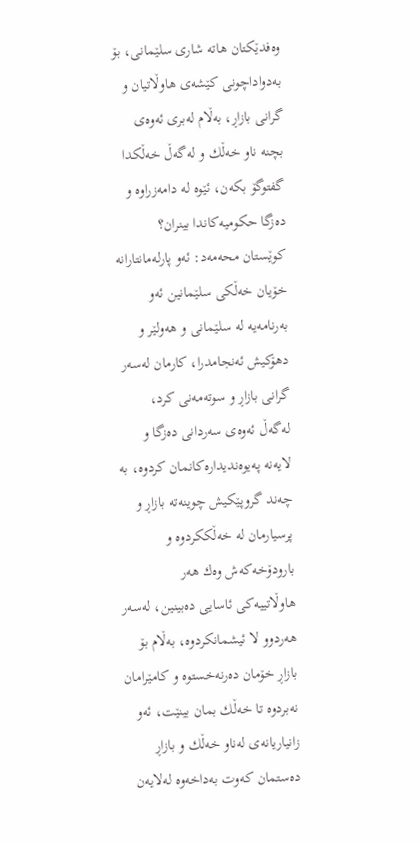وه‌فدێكتان هاته‌ شاری‌ سلێمانی‌، بۆ به‌دواداچونی‌ كێشه‌ی‌ هاوڵاتیان و گرانی‌ بازاڕ، به‌ڵام له‌بری‌ ئه‌وه‌ی‌ بچنه‌ ناو خه‌ڵك و له‌گه‌ڵ خه‌ڵكدا گفتوگۆ بكه‌ن، ئێوه‌ له‌ دامه‌زراوه‌ و ده‌زگا حكومیه‌كاندا بینران؟
كوێستان محه‌مه‌د: ئه‌و پارله‌مانتارانه‌ خۆیان خه‌ڵكی‌ سلێمانین ئه‌و به‌رنامه‌یه‌ له‌ سلێمانی‌ و هه‌ولێر و دهۆكیش ئه‌نجامدرا، كارمان له‌سه‌ر گرانی‌ بازاڕ و سوته‌مه‌نی‌ كرد، له‌گه‌ڵ ئه‌وه‌ی‌ سه‌ردانی‌ ده‌زگا و لایه‌نه‌ په‌یوه‌ندیداره‌كانمان كردوه‌، به‌ چه‌ند گروپێكیش چوینه‌ته‌ بازاڕ و پرسیارمان له‌ خه‌ڵككردوه‌ و بارودۆخه‌كه‌ش وه‌ك هه‌ر هاوڵاتییه‌كی‌ ئاسایی‌ ده‌بینین، له‌سه‌ر هه‌ردوو لا ئیشمانكردوه‌، به‌ڵام بۆ بازاڕ خۆمان ده‌رنه‌خستوه‌ و كامێرامان نه‌بردوه‌ تا خه‌ڵك بمان بینێت، ئه‌و زانیاریانه‌ی‌ له‌ناو خه‌ڵك و بازاڕ ده‌ستمان كه‌وت به‌داخه‌وه‌ له‌لایه‌ن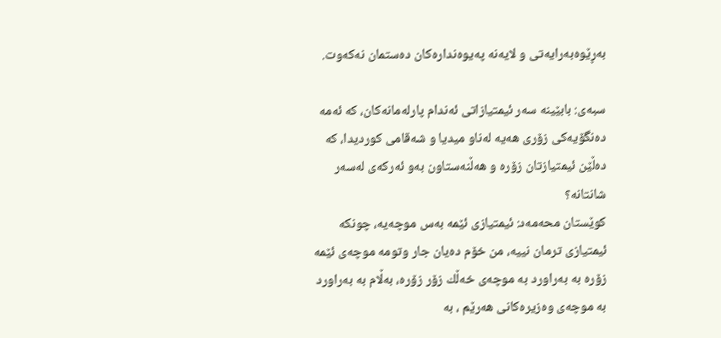به‌ڕێوه‌به‌رایه‌تی‌ و لایه‌نه‌ په‌یوه‌نداره‌كان ده‌ستمان نه‌كه‌وت.

سبه‌ی‌: بابێینه‌ سه‌ر ئیمتیازاتی‌ ئه‌ندام پارله‌مانه‌كان، كه‌ ئه‌مه‌ ده‌نگۆیه‌كی‌ زۆری‌ هه‌یه‌ له‌ناو میدیا و شه‌قامی‌ كوردیدا، كه‌ ده‌ڵێن ئیمتیازتان زۆره‌ و هه‌ڵنه‌ستاون به‌و ئه‌ركه‌ی‌ له‌سه‌ر شانتانه‌؟
كوێستان محه‌مه‌د: ئیمتیازی‌ ئێمه‌ به‌س موچه‌یه‌، چونكه‌ ئیمتیازی‌ ترمان نییه‌، من خۆم ده‌یان جار وتومه‌ موچه‌ی‌ ئێمه‌ زۆره‌ به‌ به‌راورد به‌ موچه‌ی‌ خه‌ڵك زۆر زۆره‌، به‌ڵام به‌ به‌راورد به‌ موچه‌ی‌ وه‌زیره‌كانی‌ هه‌رێم ، به‌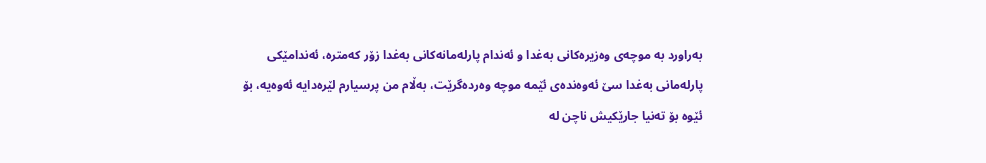به‌راورد به‌ موچه‌ی‌ وه‌زیره‌كانی‌ به‌غدا و ئه‌ندام پارله‌مانه‌كانی‌ به‌غدا زۆر كه‌متره‌، ئه‌ندامێكی‌ پارله‌مانی‌ به‌غدا سێ‌ ئه‌وه‌نده‌ی‌ ئێمه‌ موچه‌ وه‌رده‌گرێت، به‌ڵام من پرسیارم لێره‌دایه‌ ئه‌وه‌یه‌، بۆ ئێوه‌ بۆ ته‌نیا جارێكیش ناچن له‌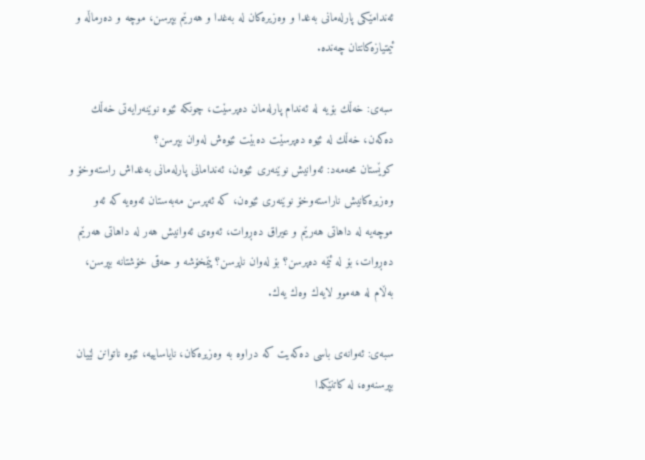ئه‌ندامێكی‌ پارله‌مانی‌ به‌غدا و وه‌زیره‌كان له‌ به‌غدا و هه‌رێم بپرسن، موچه‌ و ده‌رماڵه‌ و ئیمتیازه‌كانتان چه‌نده‌.

سبه‌ی‌: خه‌ڵك بۆیه‌ له‌ ئه‌ندام پارله‌مان ده‌پرسێت، چونكه‌ ئێوه‌ نوێنه‌رایه‌تی‌ خه‌ڵك ده‌كه‌ن، خه‌ڵك له‌ ئێوه‌ ده‌پرسێت ده‌بێت ئێوه‌ش له‌وان بپرسن؟
كوێستان محه‌مه‌د: ئه‌وانیش نوێنه‌ری‌ ئێوه‌ن، ئه‌ندامانی‌ پارله‌مانی‌ به‌غداش راسته‌وخۆ و وه‌زیره‌كانیش ناراسته‌وخۆ نوێنه‌ری‌ ئێوه‌ن، كه‌ ئه‌پرسن مه‌به‌ستان ئه‌وه‌یه‌ كه‌ ئه‌و موچه‌یه‌ له‌ داهاتی‌ هه‌رێم و عیراق ده‌ڕوات، ئه‌وه‌ی‌ ئه‌وانیش هه‌ر له‌ داهاتی‌ هه‌رێم ده‌ڕوات، بۆ له‌ ئێمه‌ ده‌پرسن؟ بۆ له‌وان ناپرسن؟ پێمخۆشه‌ و حه‌قی‌ خۆشتانه‌ بپرسن، به‌ڵام له‌ هه‌موو لایه‌ك وه‌ك یه‌ك.

سبه‌ی‌: ئه‌وانه‌ی‌ باسی‌ ده‌كه‌یت كه‌ دراوه‌ به‌ وه‌زیره‌كان، نایاساییه‌، ئێوه‌ ناتوانن لێیان بپرسنه‌وه‌، له‌ كاتنێكدا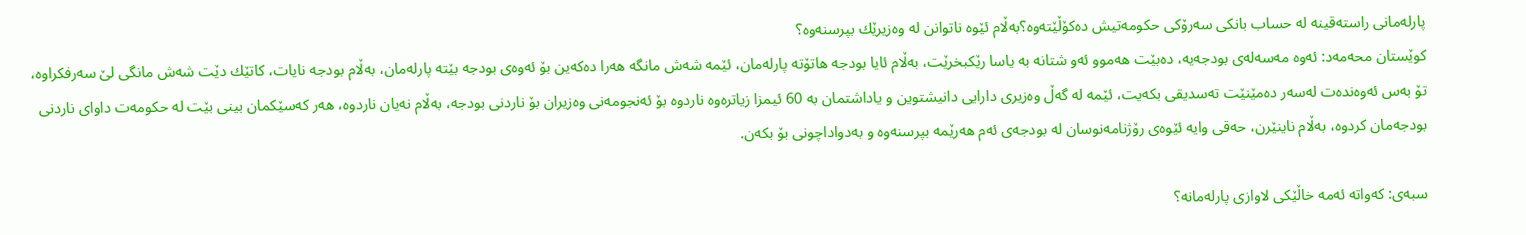پارله‌مانی‌ راسته‌قینه‌ له‌ حساب بانكی‌ سه‌رۆكی‌ حكومه‌تیش ده‌كۆڵێته‌وه‌؟به‌ڵام ئێوه‌ ناتوانن له‌ وه‌زیرێك بپرسنه‌وه‌؟
كوێستان محه‌مه‌د: ئه‌وه‌ مه‌سه‌له‌ی‌ بودجه‌یه‌، ده‌بێت هه‌موو ئه‌و شتانه‌ به‌ یاسا رێكبخرێت، به‌ڵام ئایا بودجه‌ هاتۆته‌ پارله‌مان، ئێمه‌ شه‌ش مانگه‌ هه‌را ده‌كه‌ین بۆ ئه‌وه‌ی‌ بودجه‌ بێته‌ پارله‌مان، به‌ڵام بودجه‌ نایات، كاتێك دێت شه‌ش مانگی‌ لێ سه‌رفكراوه‌، تۆ به‌س ئه‌وه‌نده‌ت له‌سه‌ر ده‌مێنێت ته‌سدیقی‌ بكه‌یت، ئێمه‌ له‌ گه‌ڵ وه‌زیری‌ دارایی‌ دانیشتوین و یاداشتمان به‌ 60 ئیمزا زیاتره‌وه‌ ناردوه‌ بۆ ئه‌نجومه‌نی‌ وه‌زیران بۆ ناردنی‌ بودجه‌، به‌ڵام نه‌یان ناردوه‌، هه‌ر كه‌سێكمان بینی بێت له‌ حكومه‌ت داوای‌ ناردنی‌ بودجه‌مان كردوه‌، به‌ڵام ناینێرن، حه‌قی‌ وایه‌ ئێوه‌ی‌ رۆژنامه‌نوسان له‌ بودجه‌ی‌ ئه‌م هه‌رێمه‌ بپرسنه‌وه‌ و به‌دواداچونی‌ بۆ بكه‌ن.

سبه‌ی‌: كه‌واته‌ ئه‌مه‌ خاڵێكی‌ لاوازی‌ پارله‌مانه‌؟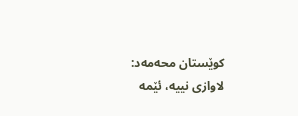كوێستان محه‌مه‌د: لاوازی‌ نییه‌، ئێمه‌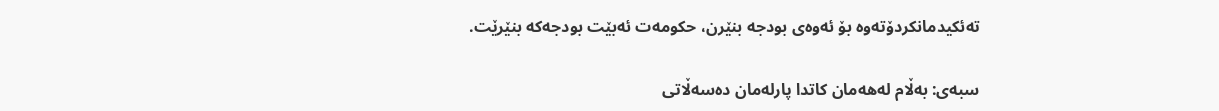ته‌ئكیدمانكردۆته‌وه‌ بۆ ئه‌وه‌ی‌ بودجه‌ بنێرن، حكومه‌ت ئه‌بێت بودجه‌كه‌ بنێرێت.

سبه‌ی‌: به‌ڵام له‌هه‌مان كاتدا پارله‌مان ده‌سه‌ڵاتی‌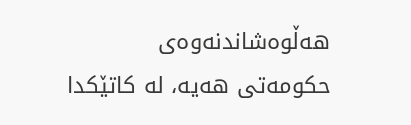هه‌ڵوه‌شاندنه‌وه‌ی‌ حكومه‌تی‌ هه‌یه‌، له‌ كاتێكدا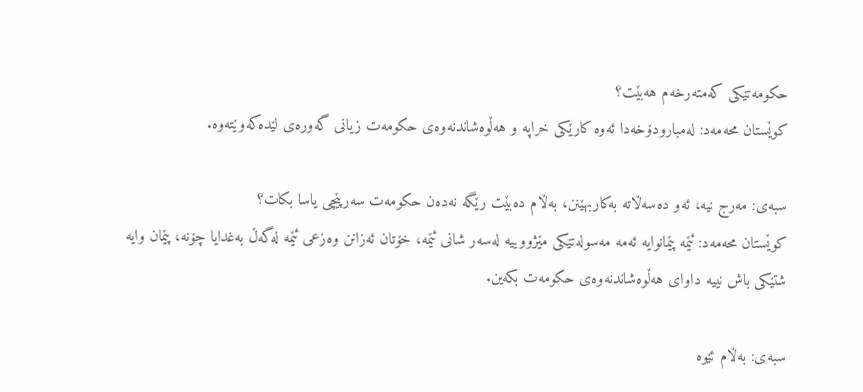حكومه‌تێكی‌ كه‌مته‌رخه‌م هه‌بێت؟
كوێستان محه‌مه‌د: له‌مبارودۆخه‌دا ئه‌وه‌ كارێكی‌ خراپه‌ و هه‌ڵوه‌شاندنه‌وه‌ی‌ حكومه‌ت زیانی‌ گه‌وره‌ی‌ لێده‌كه‌وێته‌وه‌.

سبه‌ی‌: مه‌رج نیه‌، ئه‌و ده‌سه‌ڵاته‌ به‌كاربهێنن، به‌ڵام ده‌بێت رێگه‌ نه‌ده‌ن حكومه‌ت سه‌رپێچی‌ یاسا بكات؟
كوێستان محه‌مه‌د: ئێمه‌ پێمانوایه‌ ئه‌مه‌ مه‌سوله‌تێكی‌ مێژووییه‌ له‌سه‌ر شانی‌ ئێمه‌، خۆتان ئه‌زانن وه‌زعی‌ ئێمه‌ له‌گه‌ڵ به‌غدایا چۆنه‌، پێمان وایه‌ شتێكی‌ باش نییه‌ داوای‌ هه‌ڵوه‌شاندنه‌وه‌ی‌ حكومه‌ت بكه‌ین.

سبه‌ی‌: به‌ڵام ئێوه‌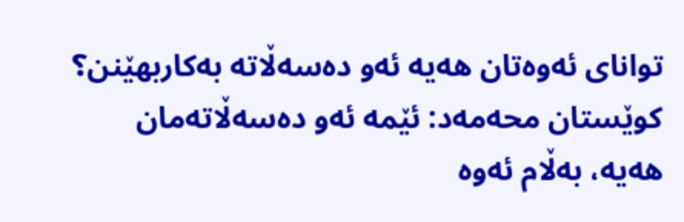توانای‌ ئه‌وه‌تان هه‌یه‌ ئه‌و ده‌سه‌ڵاته‌ به‌كاربهێنن؟
كوێستان محه‌مه‌د: ئێمه‌ ئه‌و ده‌سه‌ڵاته‌مان هه‌یه‌، به‌ڵام ئه‌وه‌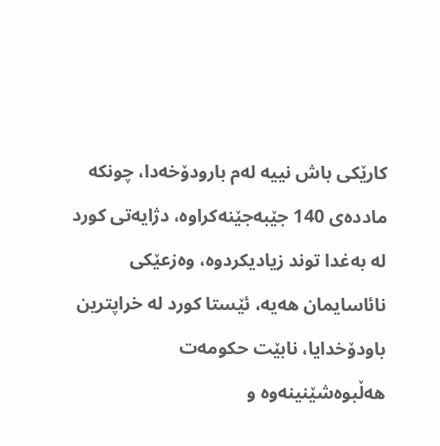كارێكی‌ باش نییه‌ له‌م بارودۆخه‌دا، چونكه‌ مادده‌ی‌ 140 جێبه‌جێنه‌كراوه‌، دژایه‌تی‌ كورد له‌ به‌غدا توند زیادیكردوه‌، وه‌زعێكی‌ نائاسایمان هه‌یه‌، ئێستا كورد له‌ خراپترین باودۆخدایا، نابێت حكومه‌ت هه‌ڵبوه‌شێنینه‌وه‌ و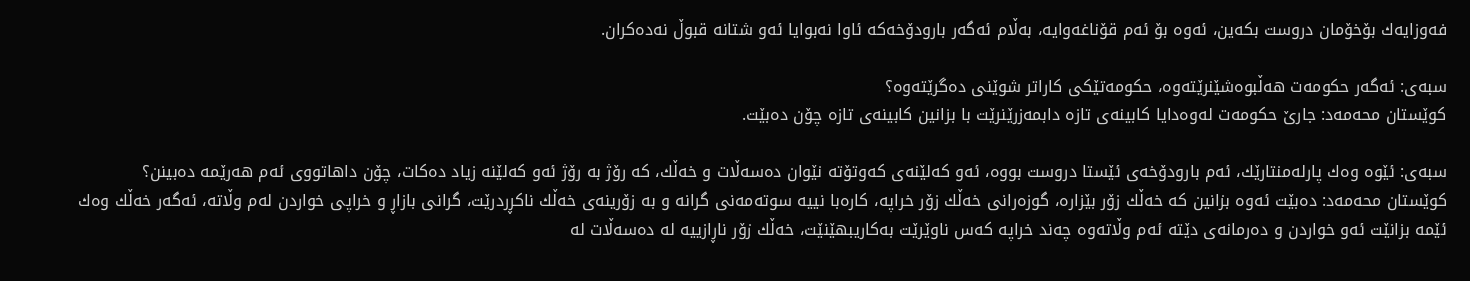فه‌وزایه‌ك بۆخۆمان دروست بكه‌ین، ئه‌وه‌ بۆ ئه‌م قۆناغه‌وایه‌، به‌ڵام ئه‌گه‌ر بارودۆخه‌كه‌ ئاوا نه‌بوایا ئه‌و شتانه‌ قبوڵ نه‌ده‌كران.

سبه‌ی‌: ئه‌گه‌ر حكومه‌ت هه‌ڵبوه‌شێنرێته‌وه‌، حكومه‌تێكی‌ كاراتر شوێنی‌ ده‌گرێته‌وه‌؟
كوێستان محه‌مه‌د: جارێ‌ حكومه‌ت له‌وه‌دایا كابینه‌ی‌ تازه‌ دابمه‌زرێنرێت با بزانین كابینه‌ی‌ تازه‌ چۆن ده‌بێت.

سبه‌ی‌: ئێوه‌ وه‌ك پارله‌منتارێك، ئه‌م بارودۆخه‌ی‌ ئێستا دروست بووه‌، ئه‌و كه‌لێنه‌ی‌ كه‌وتۆته‌ نێوان ده‌سه‌ڵات و خه‌ڵك، كه‌ رۆژ به‌ رۆژ ئه‌و كه‌لێنه‌ زیاد ده‌كات، چۆن داهاتووی‌ ئه‌م هه‌رێمه‌ ده‌بینن؟
كوێستان محه‌مه‌د: ده‌بێت ئه‌وه‌ بزانین كه‌ خه‌ڵك زۆر بێزاره‌، گوزه‌رانی‌ خه‌ڵك زۆر خراپه‌، كاره‌با نییه‌ سوته‌مه‌نی‌ گرانه‌ و به‌ زۆرینه‌ی‌ خه‌ڵك ناكڕردرێت، گرانی‌ بازاڕ و خراپی‌ خواردن له‌م وڵاته‌، ئه‌گه‌ر خه‌ڵك وه‌ك ئێمه‌ بزانێت ئه‌و خواردن و ده‌رمانه‌ی‌ دێته‌ ئه‌م وڵاته‌وه‌ چه‌ند خراپه‌ كه‌س ناوێرێت به‌كاریبهێنێت، خه‌ڵك زۆر ناڕازییه‌ له‌ ده‌سه‌ڵات له‌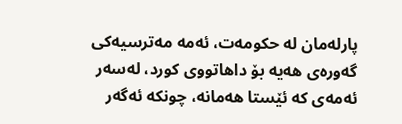پارله‌مان له‌ حكومه‌ت، ئه‌مه‌ مه‌ترسیه‌كی‌ گه‌وره‌ی‌ هه‌یه‌ بۆ داهاتووی‌ كورد، له‌سه‌ر ئه‌مه‌ی‌ كه‌ ئێستا هه‌مانه‌، چونكه‌ ئه‌گه‌ر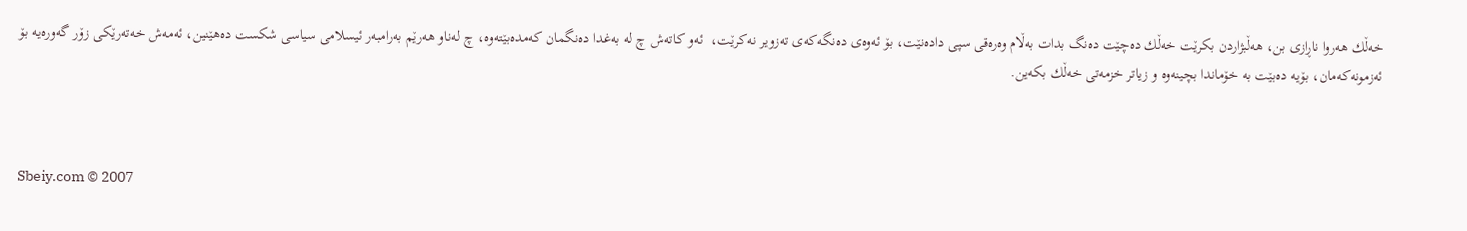خه‌ڵك هه‌روا ناڕازی‌ بن، هه‌ڵبژاردن بكرێت خه‌ڵك ده‌چێت ده‌نگ بدات به‌ڵام وه‌ره‌قی‌ سپی‌ داده‌نێت، بۆ ئه‌وه‌ی‌ ده‌نگه‌كه‌ی‌ ته‌زویر نه‌كرێت،  ئه‌و كاته‌ش چ له‌ به‌غدا ده‌نگمان كه‌مده‌بێته‌وه‌، چ له‌ناو هه‌رێم به‌رامبه‌ر ئیسلامی‌ سیاسی‌ شكست ده‌هێنین، ئه‌مه‌ش خه‌ته‌رێكی‌ زۆر گه‌وره‌یه‌ بۆ ئه‌زمونه‌كه‌مان، بۆیه‌ ده‌بێت به‌ خۆماندا بچینه‌وه‌ و زیاتر خزمه‌تی‌ خه‌ڵك بكه‌ین.



Sbeiy.com © 2007